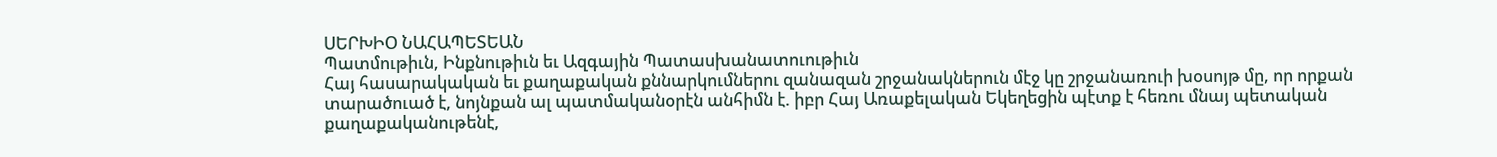ՍԵՐԽԻՕ ՆԱՀԱՊԵՏԵԱՆ
Պատմութիւն, Ինքնութիւն եւ Ազգային Պատասխանատուութիւն
Հայ հասարակական եւ քաղաքական քննարկումներու զանազան շրջանակներուն մէջ կը շրջանառուի խօսոյթ մը, որ որքան տարածուած է, նոյնքան ալ պատմականօրէն անհիմն է. իբր Հայ Առաքելական Եկեղեցին պէտք է հեռու մնայ պետական քաղաքականութենէ,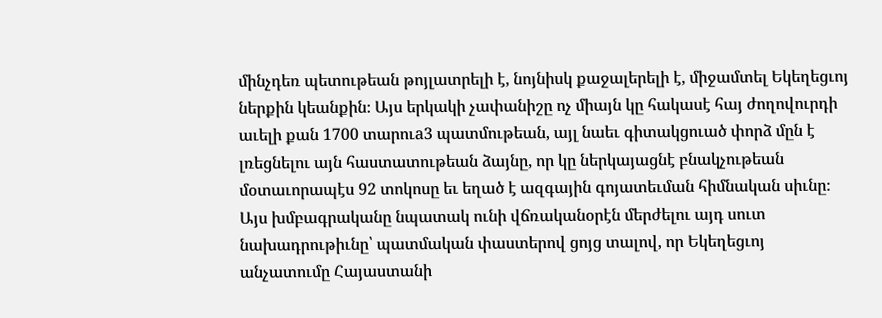մինչդեռ պետութեան թոյլատրելի է, նոյնիսկ քաջալերելի է, միջամտել Եկեղեցւոյ ներքին կեանքին։ Այս երկակի չափանիշը ոչ միայն կը հակասէ հայ ժողովուրդի աւելի քան 1700 տարուa3 պատմութեան, այլ նաեւ գիտակցուած փորձ մըն է լռեցնելու այն հաստատութեան ձայնը, որ կը ներկայացնէ բնակչութեան մօտաւորապէս 92 տոկոսը եւ եղած է ազգային գոյատեւման հիմնական սիւնը։
Այս խմբագրականը նպատակ ունի վճռականօրէն մերժելու այդ սուտ նախադրութիւնը՝ պատմական փաստերով ցոյց տալով, որ Եկեղեցւոյ անչատումը Հայաստանի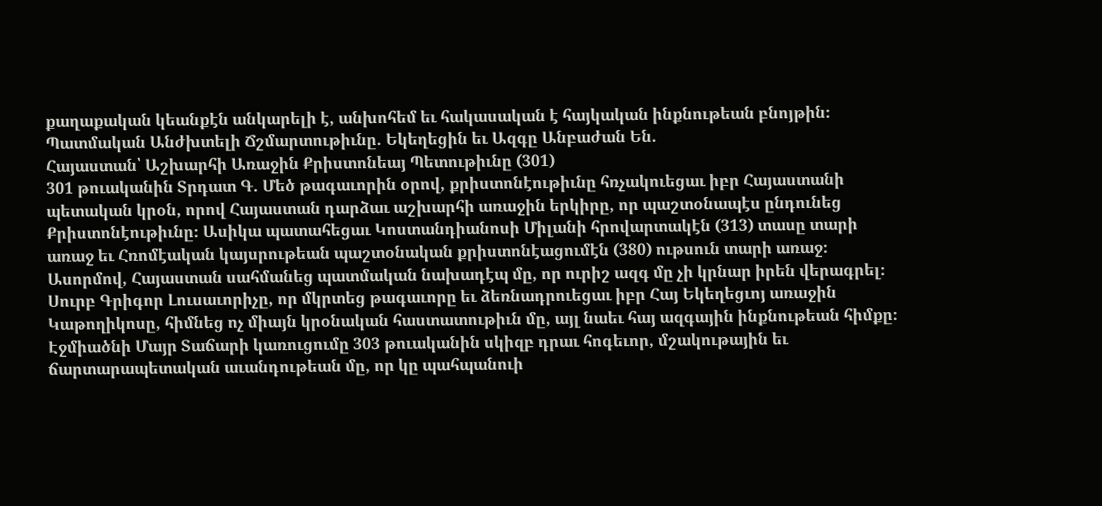քաղաքական կեանքէն անկարելի է, անխոհեմ եւ հակասական է հայկական ինքնութեան բնոյթին։
Պատմական Անժխտելի Ճշմարտութիւնը. Եկեղեցին եւ Ազգը Անբաժան Են.
Հայաստան՝ Աշխարհի Առաջին Քրիստոնեայ Պետութիւնը (301)
301 թուականին Տրդատ Գ. Մեծ թագաւորին օրով, քրիստոնէութիւնը հռչակուեցաւ իբր Հայաստանի պետական կրօն, որով Հայաստան դարձաւ աշխարհի առաջին երկիրը, որ պաշտօնապէս ընդունեց Քրիստոնէութիւնը։ Ասիկա պատահեցաւ Կոստանդիանոսի Միլանի հրովարտակէն (313) տասը տարի առաջ եւ Հռոմէական կայսրութեան պաշտօնական քրիստոնէացումէն (380) ութսուն տարի առաջ։ Ասորմով, Հայաստան սահմանեց պատմական նախադէպ մը, որ ուրիշ ազգ մը չի կրնար իրեն վերագրել։
Սուրբ Գրիգոր Լուսաւորիչը, որ մկրտեց թագաւորը եւ ձեռնադրուեցաւ իբր Հայ Եկեղեցւոյ առաջին Կաթողիկոսը, հիմնեց ոչ միայն կրօնական հաստատութիւն մը, այլ նաեւ հայ ազգային ինքնութեան հիմքը։ Էջմիածնի Մայր Տաճարի կառուցումը 303 թուականին սկիզբ դրաւ հոգեւոր, մշակութային եւ ճարտարապետական աւանդութեան մը, որ կը պահպանուի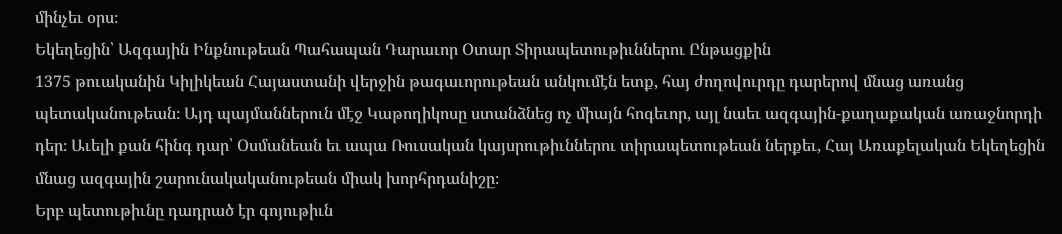մինչեւ օրս։
Եկեղեցին՝ Ազգային Ինքնութեան Պահապան Դարաւոր Օտար Տիրապետութիւններու Ընթացքին
1375 թուականին Կիլիկեան Հայաստանի վերջին թագաւորութեան անկումէն ետք, հայ ժողովուրդը դարերով մնաց առանց պետականութեան։ Այդ պայմաններուն մէջ Կաթողիկոսը ստանձնեց ոչ միայն հոգեւոր, այլ նաեւ ազգային-քաղաքական առաջնորդի դեր։ Աւելի քան հինգ դար՝ Օսմանեան եւ ապա Ռուսական կայսրութիւններու տիրապետութեան ներքեւ, Հայ Առաքելական Եկեղեցին մնաց ազգային շարունակականութեան միակ խորհրդանիշը։
Երբ պետութիւնը դադրած էր գոյութիւն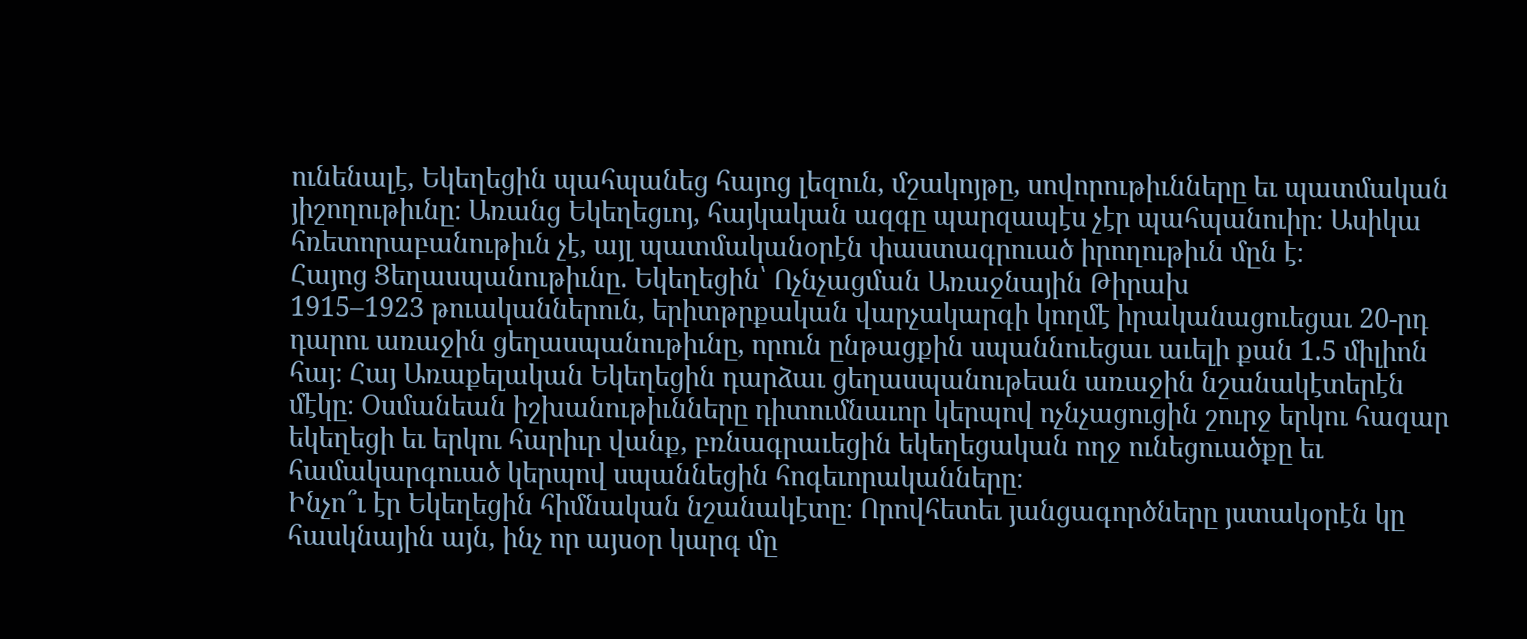ունենալէ, Եկեղեցին պահպանեց հայոց լեզուն, մշակոյթը, սովորութիւնները եւ պատմական յիշողութիւնը։ Առանց Եկեղեցւոյ, հայկական ազգը պարզապէս չէր պահպանուիր։ Ասիկա հռետորաբանութիւն չէ, այլ պատմականօրէն փաստագրուած իրողութիւն մըն է։
Հայոց Ցեղասպանութիւնը. Եկեղեցին՝ Ոչնչացման Առաջնային Թիրախ
1915–1923 թուականներուն, երիտթրքական վարչակարգի կողմէ իրականացուեցաւ 20-րդ դարու առաջին ցեղասպանութիւնը, որուն ընթացքին սպաննուեցաւ աւելի քան 1.5 միլիոն հայ։ Հայ Առաքելական Եկեղեցին դարձաւ ցեղասպանութեան առաջին նշանակէտերէն մէկը։ Օսմանեան իշխանութիւնները դիտումնաւոր կերպով ոչնչացուցին շուրջ երկու հազար եկեղեցի եւ երկու հարիւր վանք, բռնագրաւեցին եկեղեցական ողջ ունեցուածքը եւ համակարգուած կերպով սպաննեցին հոգեւորականները։
Ինչո՞ւ էր Եկեղեցին հիմնական նշանակէտը։ Որովհետեւ յանցագործները յստակօրէն կը հասկնային այն, ինչ որ այսօր կարգ մը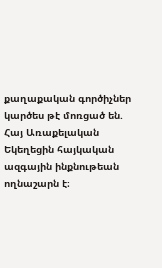քաղաքական գործիչներ կարծես թէ մոռցած են. Հայ Առաքելական Եկեղեցին հայկական ազգային ինքնութեան ողնաշարն է։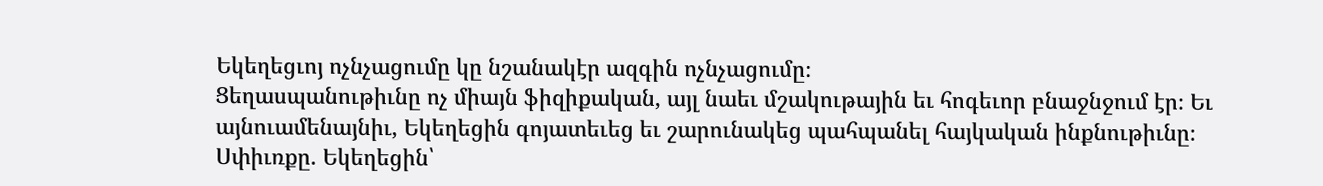Եկեղեցւոյ ոչնչացումը կը նշանակէր ազգին ոչնչացումը։
Ցեղասպանութիւնը ոչ միայն ֆիզիքական, այլ նաեւ մշակութային եւ հոգեւոր բնաջնջում էր։ Եւ այնուամենայնիւ, Եկեղեցին գոյատեւեց եւ շարունակեց պահպանել հայկական ինքնութիւնը։
Սփիւռքը. Եկեղեցին՝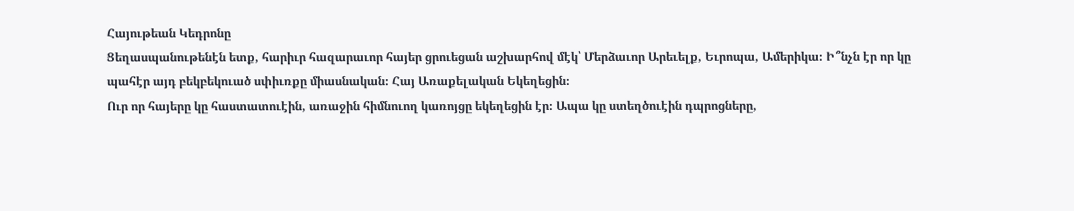Հայութեան Կեդրոնը
Ցեղասպանութենէն ետք, հարիւր հազարաւոր հայեր ցրուեցան աշխարհով մէկ՝ Մերձաւոր Արեւելք, Եւրոպա, Ամերիկա։ Ի՞նչն էր որ կը պահէր այդ բեկբեկուած սփիւռքը միասնական։ Հայ Առաքելական Եկեղեցին։
Ուր որ հայերը կը հաստատուէին, առաջին հիմնուող կառոյցը եկեղեցին էր։ Ապա կը ստեղծուէին դպրոցները,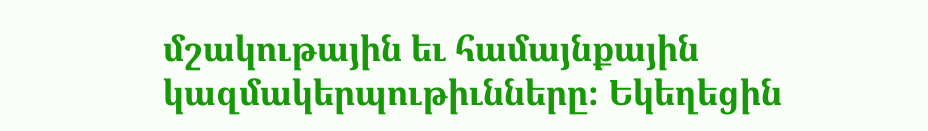մշակութային եւ համայնքային կազմակերպութիւնները։ Եկեղեցին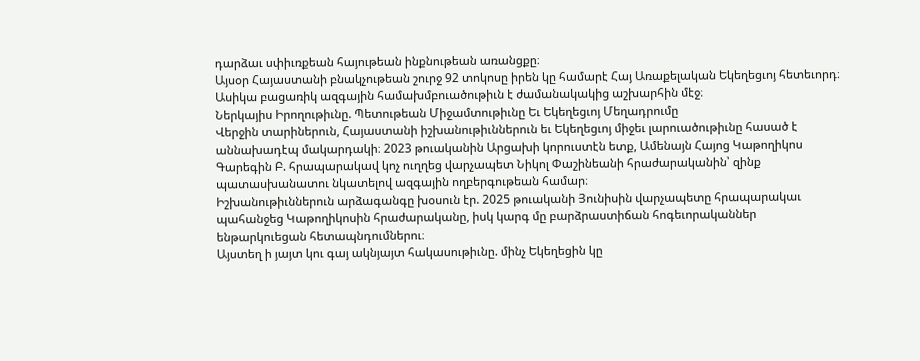դարձաւ սփիւռքեան հայութեան ինքնութեան առանցքը։
Այսօր Հայաստանի բնակչութեան շուրջ 92 տոկոսը իրեն կը համարէ Հայ Առաքելական Եկեղեցւոյ հետեւորդ։ Ասիկա բացառիկ ազգային համախմբուածութիւն է ժամանակակից աշխարհին մէջ։
Ներկայիս Իրողութիւնը. Պետութեան Միջամտութիւնը Եւ Եկեղեցւոյ Մեղադրումը
Վերջին տարիներուն, Հայաստանի իշխանութիւններուն եւ Եկեղեցւոյ միջեւ լարուածութիւնը հասած է աննախադէպ մակարդակի։ 2023 թուականին Արցախի կորուստէն ետք, Ամենայն Հայոց Կաթողիկոս Գարեգին Բ. հրապարակավ կոչ ուղղեց վարչապետ Նիկոլ Փաշինեանի հրաժարականին՝ զինք պատասխանատու նկատելով ազգային ողբերգութեան համար։
Իշխանութիւններուն արձագանգը խօսուն էր. 2025 թուականի Յունիսին վարչապետը հրապարակաւ պահանջեց Կաթողիկոսին հրաժարականը, իսկ կարգ մը բարձրաստիճան հոգեւորականներ ենթարկուեցան հետապնդումներու։
Այստեղ ի յայտ կու գայ ակնյայտ հակասութիւնը. մինչ Եկեղեցին կը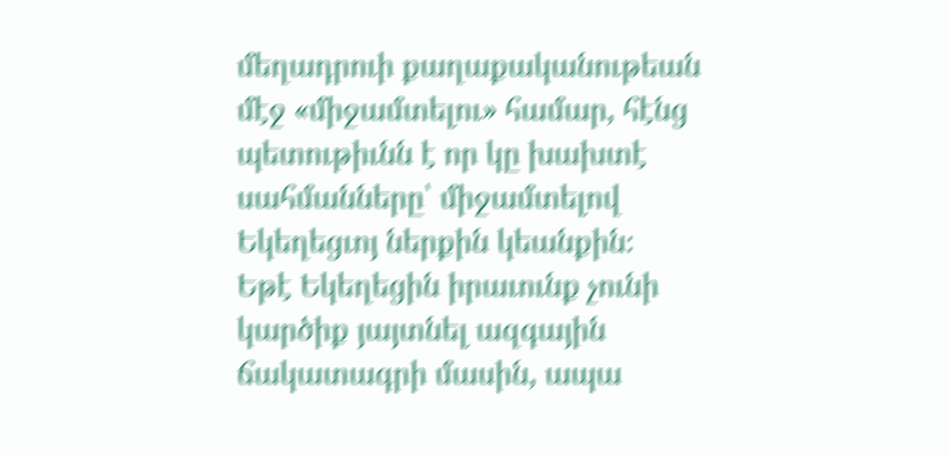մեղադրուի քաղաքականութեան մէջ «միջամտելու» համար, հէնց պետութիւնն է որ կը խախտէ սահմանները՝ միջամտելով Եկեղեցւոյ ներքին կեանքին։
Եթէ Եկեղեցին իրաւունք չունի կարծիք յայտնել ազգային ճակատագրի մասին, ապա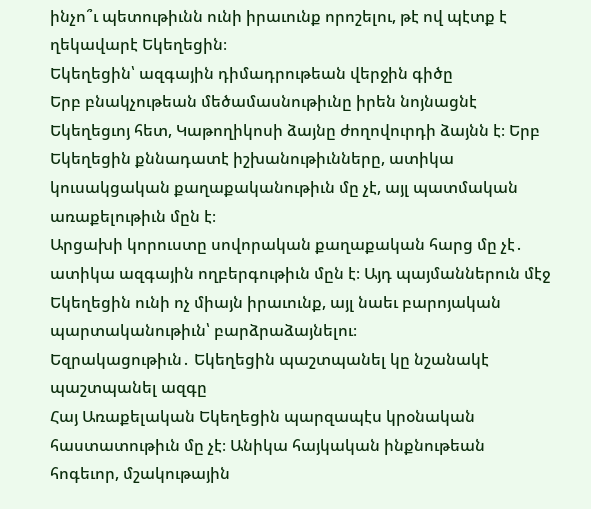ինչո՞ւ պետութիւնն ունի իրաւունք որոշելու, թէ ով պէտք է ղեկավարէ Եկեղեցին։
Եկեղեցին՝ ազգային դիմադրութեան վերջին գիծը
Երբ բնակչութեան մեծամասնութիւնը իրեն նոյնացնէ Եկեղեցւոյ հետ, Կաթողիկոսի ձայնը ժողովուրդի ձայնն է։ Երբ Եկեղեցին քննադատէ իշխանութիւնները, ատիկա կուսակցական քաղաքականութիւն մը չէ, այլ պատմական առաքելութիւն մըն է։
Արցախի կորուստը սովորական քաղաքական հարց մը չէ․ ատիկա ազգային ողբերգութիւն մըն է։ Այդ պայմաններուն մէջ Եկեղեցին ունի ոչ միայն իրաւունք, այլ նաեւ բարոյական պարտականութիւն՝ բարձրաձայնելու։
Եզրակացութիւն․ Եկեղեցին պաշտպանել կը նշանակէ պաշտպանել ազգը
Հայ Առաքելական Եկեղեցին պարզապէս կրօնական հաստատութիւն մը չէ։ Անիկա հայկական ինքնութեան հոգեւոր, մշակութային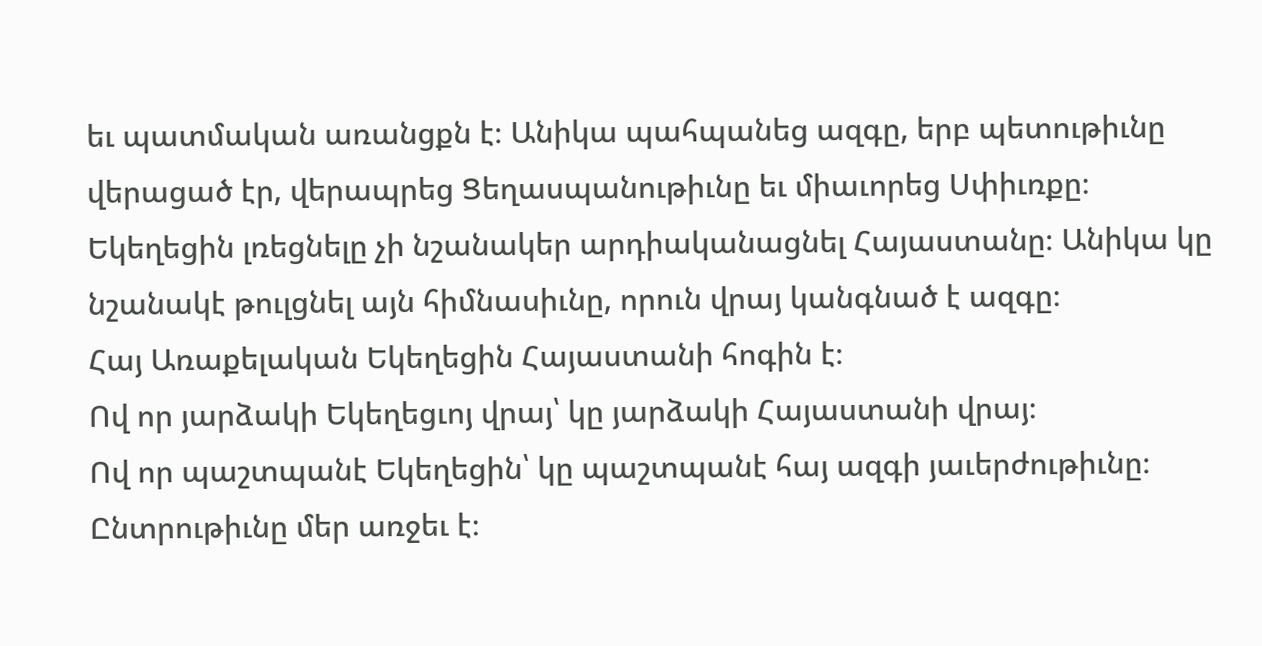եւ պատմական առանցքն է։ Անիկա պահպանեց ազգը, երբ պետութիւնը վերացած էր, վերապրեց Ցեղասպանութիւնը եւ միաւորեց Սփիւռքը։
Եկեղեցին լռեցնելը չի նշանակեր արդիականացնել Հայաստանը։ Անիկա կը նշանակէ թուլցնել այն հիմնասիւնը, որուն վրայ կանգնած է ազգը։
Հայ Առաքելական Եկեղեցին Հայաստանի հոգին է։
Ով որ յարձակի Եկեղեցւոյ վրայ՝ կը յարձակի Հայաստանի վրայ։
Ով որ պաշտպանէ Եկեղեցին՝ կը պաշտպանէ հայ ազգի յաւերժութիւնը։
Ընտրութիւնը մեր առջեւ է։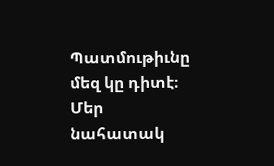Պատմութիւնը մեզ կը դիտէ։ Մեր նահատակ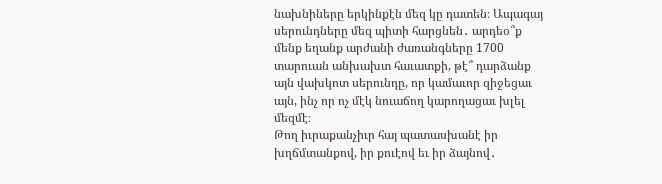նախնիները երկինքէն մեզ կը դատեն։ Ապագայ սերունդները մեզ պիտի հարցնեն․ արդեօ՞ք մենք եղանք արժանի ժառանգները 1700 տարուան անխախտ հաւատքի, թէ՞ դարձանք այն վախկոտ սերունդը, որ կամաւոր զիջեցաւ այն, ինչ որ ոչ մէկ նուաճող կարողացաւ խլել մեզմէ։
Թող իւրաքանչիւր հայ պատասխանէ իր խղճմտանքով, իր քուէով եւ իր ձայնով․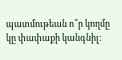պատմութեան ո՞ր կողմը կը փափաքի կանգնիլ։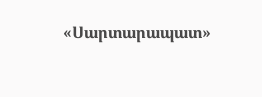«Սարտարապատ»